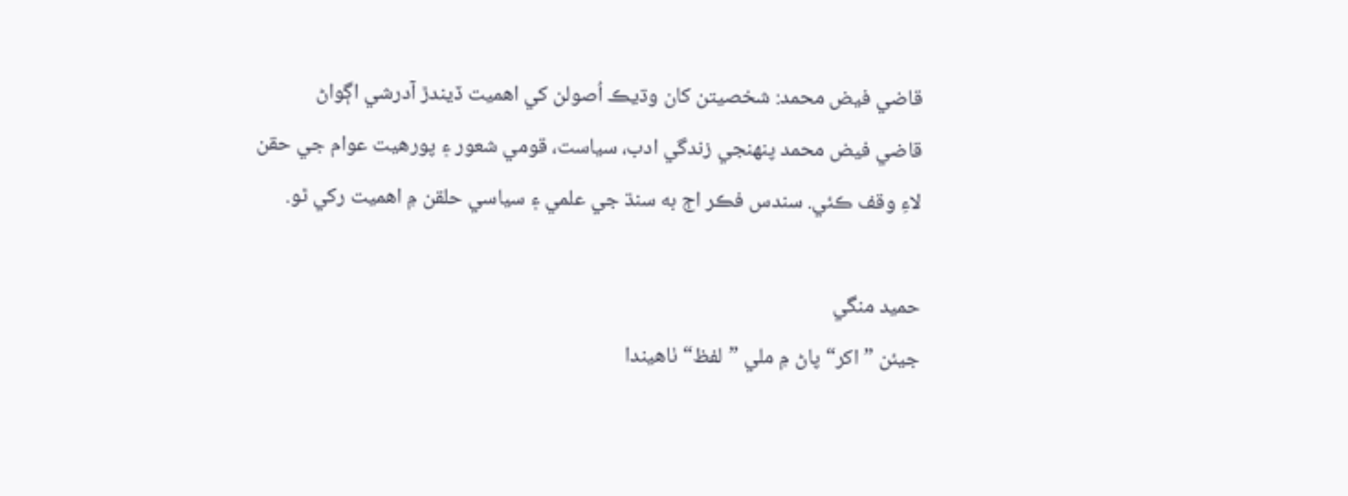قاضي فيض محمد: شخصيتن کان وڌيڪ اُصولن کي اهميت ڏيندڙ آدرشي اڳواڻ
قاضي فيض محمد پنهنجي زندگي ادب، سياست، قومي شعور ۽ پورهيت عوام جي حقن لاءِ وقف ڪئي. سندس فڪر اڄ به سنڌ جي علمي ۽ سياسي حلقن ۾ اهميت رکي ٿو.

حميد منگي
جيئن ”اکر“ پاڻ ۾ ملي ”لفظ“ ٺاهيندا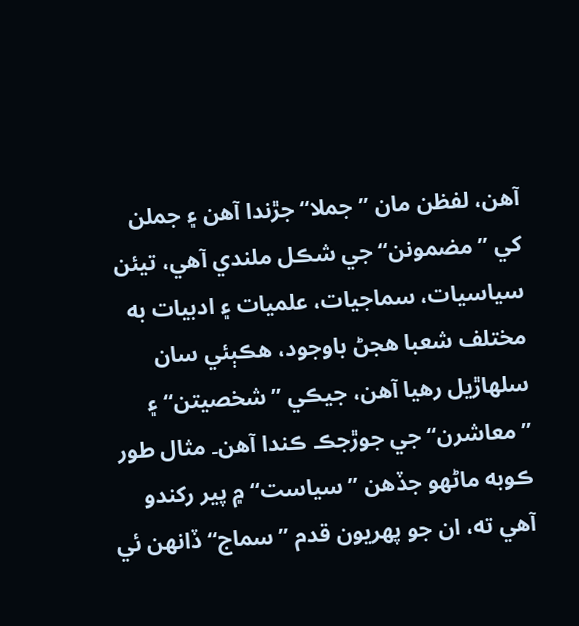آهن، لفظن مان ”جملا“ جڙندا آهن ۽ جملن کي ”مضمونن“ جي شڪل ملندي آهي، تيئن سياسيات، سماجيات، علميات ۽ ادبيات به مختلف شعبا هجڻ باوجود، هڪٻئي سان سلهاڙيل رهيا آهن، جيڪي ”شخصيتن“ ۽ ”معاشرن“ جي جوڙجڪ ڪندا آهن۔ مثال طور ڪوبه ماڻهو جڏهن ”سياست“ ۾ پير رکندو آهي ته، ان جو پهريون قدم ”سماج“ ڏانهن ئي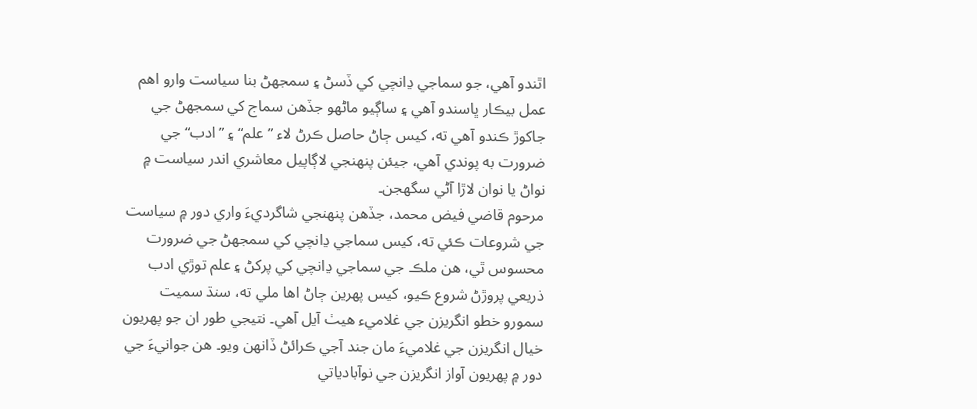اٿندو آهي، جو سماجي ڍانچي کي ڏسڻ ۽ سمجهڻ بنا سياست وارو اهم عمل بيڪار ڀاسندو آهي ۽ ساڳيو ماڻهو جڏهن سماج کي سمجهڻ جي جاکوڙ ڪندو آهي ته، کيس ڄاڻ حاصل ڪرڻ لاء ”علم“ ۽ ”ادب“ جي ضرورت به پوندي آهي، جيئن پنهنجي لاڳاپيل معاشري اندر سياست ۾ نواڻ يا نوان لاڙا آڻي سگهجن۔
مرحوم قاضي فيض محمد، جڏهن پنهنجي شاگرديءَ واري دور ۾ سياست جي شروعات ڪئي ته، کيس سماجي ڍانچي کي سمجهڻ جي ضرورت محسوس ٿي، هن ملڪ جي سماجي ڍانچي کي پرکڻ ۽ علم توڙي ادب ذريعي پروڙڻ شروع ڪيو، کيس پهرين ڄاڻ اها ملي ته، سنڌ سميت سمورو خطو انگريزن جي غلاميء هيٺ آيل آهي۔ نتيجي طور ان جو پهريون خيال انگريزن جي غلاميءَ مان جند آجي ڪرائڻ ڏانهن ويو۔ هن جوانيءَ جي دور ۾ پهريون آواز انگريزن جي نوآبادياتي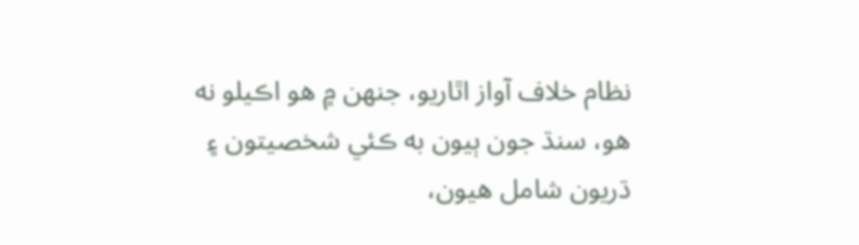نظام خلاف آواز اٿاريو، جنهن ۾ هو اڪيلو نه هو، سنڌ جون ٻيون به ڪئي شخصيتون ۽ ڌريون شامل هيون،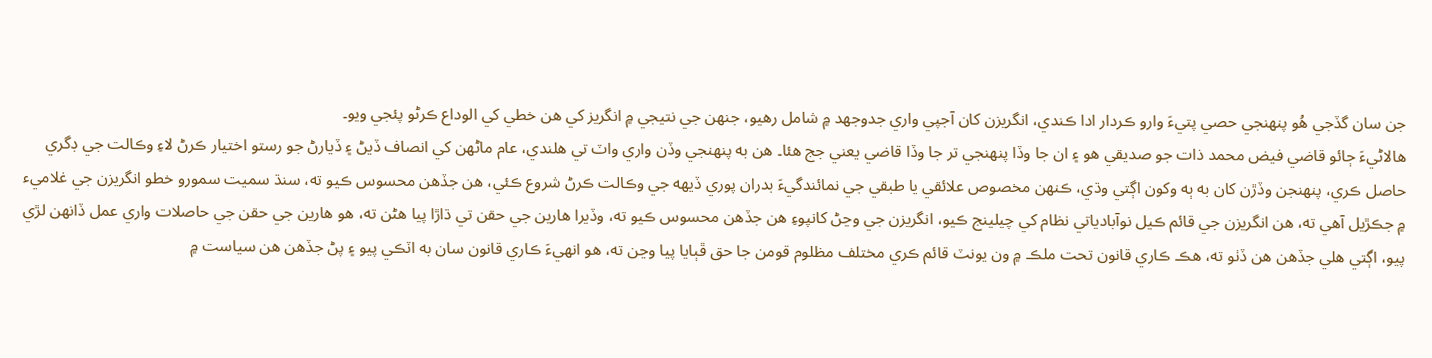جن سان گڏجي هُو پنهنجي حصي پتيءَ وارو ڪردار ادا ڪندي، انگريزن کان آجپي واري جدوجهد ۾ شامل رهيو، جنهن جي نتيجي ۾ انگريز کي هن خطي کي الوداع ڪرڻو پئجي ويو۔
هالاڻيءَ ڄائو قاضي فيض محمد ذات جو صديقي هو ۽ ان جا وڏا پنهنجي تر جا وڏا قاضي يعني جج هئا۔ هن به پنهنجي وڏن واري واٽ تي هلندي، عام ماڻهن کي انصاف ڏيڻ ۽ ڏيارڻ جو رستو اختيار ڪرڻ لاءِ وڪالت جي ڊگري حاصل ڪري، پنهنجن وڏڙن کان به ٻه وکون اڳتي وڌي، ڪنهن مخصوص علائقي يا طبقي جي نمائندگيءَ بدران پوري ڏيهه جي وڪالت ڪرڻ شروع ڪئي، هن جڏهن محسوس ڪيو ته، سنڌ سميت سمورو خطو انگريزن جي غلاميء ۾ جڪڙيل آهي ته، هن انگريزن جي قائم ڪيل نوآبادياتي نظام کي چيلينج ڪيو، انگريزن جي وڃڻ کانپوءِ هن جڏهن محسوس ڪيو ته، وڏيرا هارين جي حقن تي ڌاڙا پيا هڻن ته، هو هارين جي حقن جي حاصلات واري عمل ڏانهن لڙي پيو، اڳتي هلي جڏهن هن ڏٺو ته، هڪ ڪاري قانون تحت ملڪ ۾ ون يونٽ قائم ڪري مختلف مظلوم قومن جا حق ڦٻايا پيا وڃن ته، هو انهيءَ ڪاري قانون سان به اٽڪي پيو ۽ پڻ جڏهن هن سياست ۾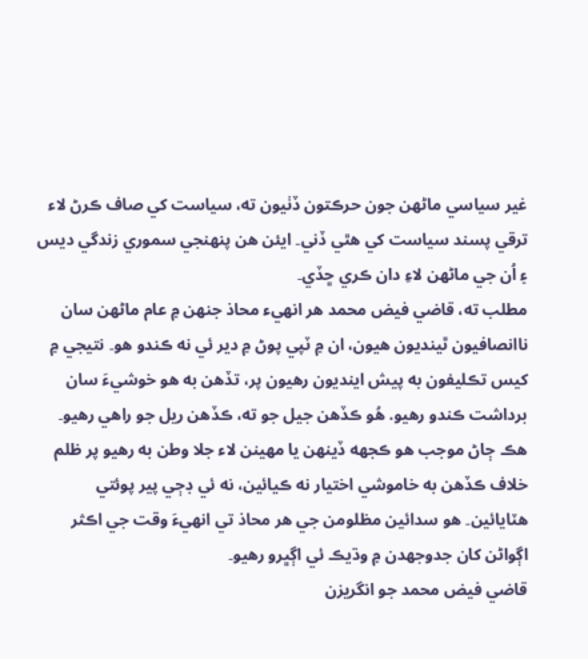غير سياسي ماڻهن جون حرڪتون ڏٺيون ته، سياست کي صاف ڪرڻ لاء ترقي پسند سياست کي هٿي ڏني۔ ايئن هن پنهنجي سموري زندگي ديس ۽ اُن جي ماڻهن لاءِ دان ڪري ڇڏي۔
مطلب ته، قاضي فيض محمد هر انهيء محاذ جنهن ۾ عام ماڻهن سان ناانصافيون ٿينديون هيون، ان ۾ ٽپي پوڻ ۾ دير ئي نه ڪندو هو۔ نتيجي ۾ کيس تڪليفون به پيش اينديون رهيون پر، تڏھن به هو خوشيءَ سان برداشت ڪندو رهيو. هُو ڪڏهن جيل جو ته، ڪڏهن ريل جو راهي رهيو۔ هڪ ڄاڻ موجب هو ڪجهه ڏينهن يا مهينن لاء جلا وطن به رهيو پر ظلم خلاف ڪڏهن به خاموشي اختيار نه ڪيائين، نه ئي ڊڄي پير پوئتي هٽايائين۔ هو سدائين مظلومن جي هر محاذ تي انهيءَ وقت جي اڪثر اڳواڻن کان جدوجهدن ۾ وڌيڪ ئي اڳڀرو رهيو۔
قاضي فيض محمد جو انگريزن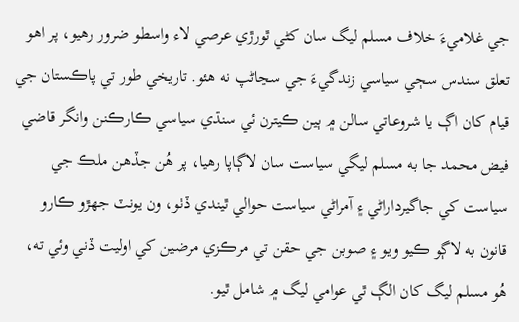جي غلاميءَ خلاف مسلم ليگ سان کڻي ٿورڙي عرصي لاء واسطو ضرور رهيو، پر اهو تعلق سندس سڄي سياسي زندگيءَ جي سڃاڻپ نه هئو. تاريخي طور تي پاڪستان جي قيام کان اڳ يا شروعاتي سالن ۾ ٻين ڪيترن ئي سنڌي سياسي ڪارڪنن وانگر قاضي فيض محمد جا به مسلم ليگي سياست سان لاڳاپا رهيا، پر ھُن جڏهن ملڪ جي سياست کي جاگيرداراڻي ۽ آمراڻي سياست حوالي ٿيندي ڏٺو، ون يونٽ جهڙو ڪارو قانون به لاڳو ڪيو ويو ۽ صوبن جي حقن تي مرڪزي مرضين کي اوليت ڏني وئي ته، هُو مسلم ليگ کان الڳ ٿي عوامي ليگ ۾ شامل ٿيو.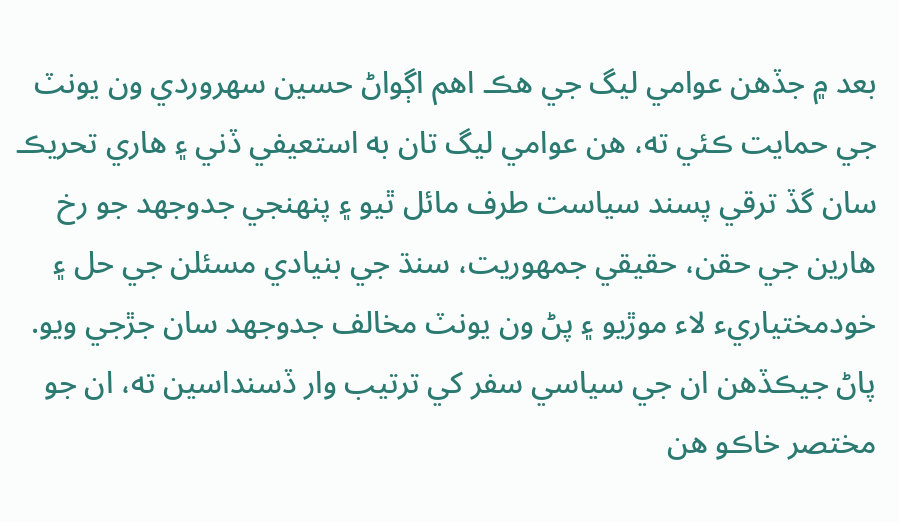بعد ۾ جڏهن عوامي ليگ جي هڪ اهم اڳواڻ حسين سهروردي ون يونٽ جي حمايت ڪئي ته، هن عوامي ليگ تان به استعيفي ڏني ۽ هاري تحريڪ سان گڏ ترقي پسند سياست طرف مائل ٿيو ۽ پنهنجي جدوجهد جو رخ هارين جي حقن، حقيقي جمهوريت، سنڌ جي بنيادي مسئلن جي حل ۽ خودمختياريء لاء موڙيو ۽ پڻ ون يونٽ مخالف جدوجهد سان جڙجي ويو.
پاڻ جيڪڏهن ان جي سياسي سفر کي ترتيب وار ڏسنداسين ته، ان جو مختصر خاڪو هن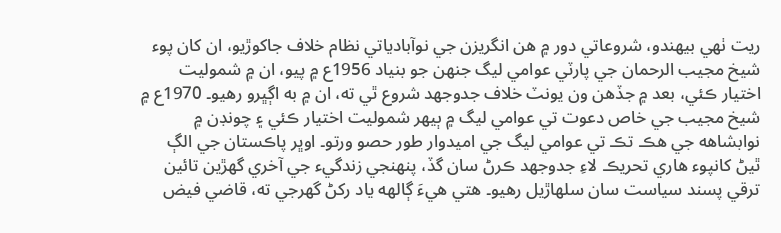ريت ٺهي بيهندو، شروعاتي دور ۾ هن انگريزن جي نوآبادياتي نظام خلاف جاکوڙيو، ان کان پوء شيخ مجيب الرحمان جي پارٽي عوامي ليگ جنهن جو بنياد 1956ع ۾ پيو، ان ۾ شموليت اختيار ڪئي، بعد ۾ جڏهن ون يونٽ خلاف جدوجهد شروع ٿي ته، ان ۾ به اڳڀرو رهيو۔ 1970ع ۾ شيخ مجيب جي خاص دعوت تي عوامي ليگ ۾ ٻيهر شموليت اختيار ڪئي ۽ چونڊن ۾ نوابشاهه جي هڪ تڪ تي عوامي ليگ جي اميدوار طور حصو ورتو۔ اوڀر پاڪستان جي الڳ ٿيڻ کانپوء هاري تحريڪ لاءِ جدوجهد ڪرڻ سان گڏ، پنهنجي زندگيء جي آخري گهڙين تائين ترقي پسند سياست سان سلهاڙيل رهيو۔ هتي هيءَ ڳالهه ياد رکڻ گهرجي ته، قاضي فيض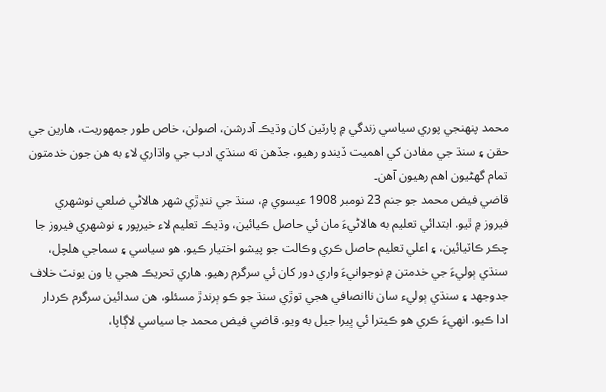محمد پنهنجي پوري سياسي زندگي ۾ پارٽين کان وڌيڪ آدرشن، اصولن، خاص طور جمهوريت، هارين جي حقن ۽ سنڌ جي مفادن کي اهميت ڏيندو رهيو، جڏهن ته سنڌي ادب جي واڌاري لاءِ به هن جون خدمتون تمام گهڻيون اهم رهيون آهن۔
قاضي فيض محمد جو جنم 23 نومبر 1908 عيسوي ۾، سنڌ جي ننڍڙي شهر هالاڻي ضلعي نوشهري فيروز ۾ ٿيو. ابتدائي تعليم به هالاڻيءَ مان ئي حاصل ڪيائين، وڌيڪ تعليم لاء خيرپور ۽ نوشهري فيروز جا چڪر ڪاٽيائين، ۽ اعلي تعليم حاصل ڪري وڪالت جو پيشو اختيار ڪيو. هو سياسي ۽ سماجي هلچل، سنڌي ٻوليءَ جي خدمتن ۾ نوجوانيءَ واري دور کان ئي سرگرم رهيو. هاري تحريڪ هجي يا ون يونٽ خلاف جدوجهد ۽ سنڌي ٻوليء سان ناانصافي هجي توڙي سنڌ جو ڪو ٻرندڙ مسئلو، هن سدائين سرگرم ڪردار ادا ڪيو. انهيءَ ڪري هو ڪيترا ئي ڀيرا جيل به ويو. قاضي فيض محمد جا سياسي لاڳاپا،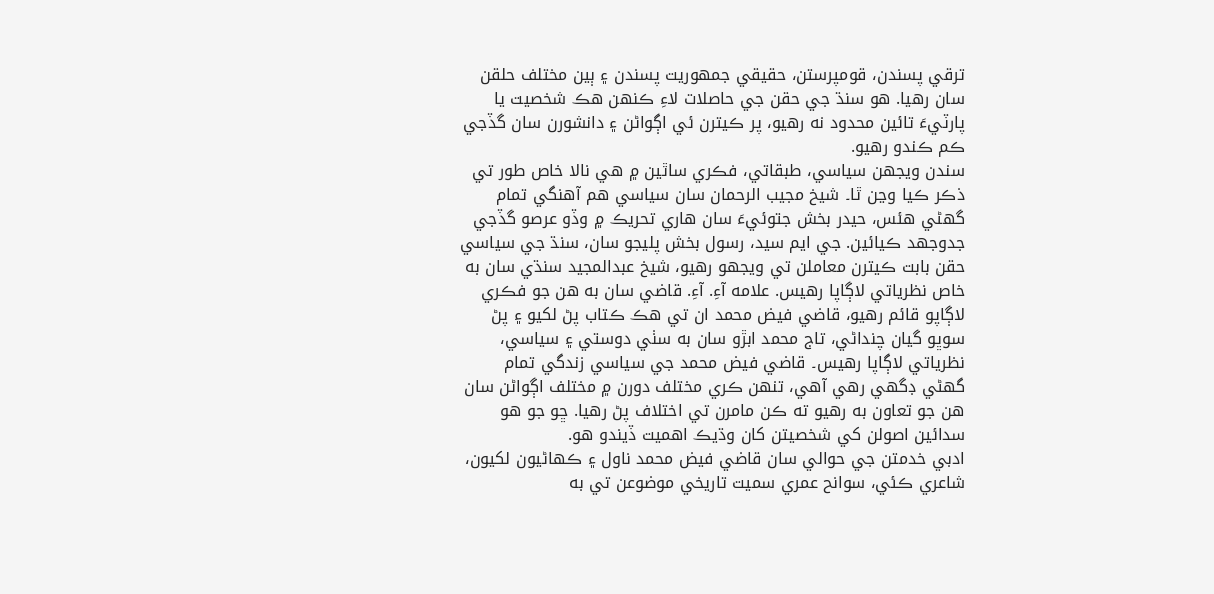ترقي پسندن، قومپرستن، حقيقي جمهوريت پسندن ۽ ٻين مختلف حلقن سان رهيا. هو سنڌ جي حقن جي حاصلات لاءِ ڪنهن هڪ شخصيت يا پارٽيءَ تائين محدود نه رهيو، پر ڪيترن ئي اڳواڻن ۽ دانشورن سان گڏجي ڪم ڪندو رهيو.
سندن ويجهن سياسي، طبقاتي، فڪري ساٿين ۾ هي نالا خاص طور تي ذڪر ڪيا وڃن ٿا۔ شيخ مجيب الرحمان سان سياسي هم آهنگي تمام گهڻي هئس، حيدر بخش جتوئيءَ سان هاري تحريڪ ۾ وڏو عرصو گڏجي جدوجهد ڪيائين. جي ايم سيد، رسول بخش پليجو سان، سنڌ جي سياسي حقن بابت ڪيترن معاملن تي ويجهو رهيو، شيخ عبدالمجيد سنڌي سان به خاص نظرياتي لاڳاپا رهيس. علامه آءِ. آءِ. قاضي سان به هن جو فڪري لاڳاپو قائم رهيو، قاضي فيض محمد ان تي هڪ ڪتاب پڻ لکيو ۽ پڻ سوڀو گيان چنداڻي، تاج محمد ابڙو سان به سٺي دوستي ۽ سياسي، نظرياتي لاڳاپا رهيس۔ قاضي فيض محمد جي سياسي زندگي تمام گهڻي ڊگهي رهي آهي، تنهن ڪري مختلف دورن ۾ مختلف اڳواڻن سان هن جو تعاون به رهيو ته ڪن مامرن تي اختلاف پڻ رهيا. ڇو جو هو سدائين اصولن کي شخصيتن کان وڌيڪ اهميت ڏيندو هو.
ادبي خدمتن جي حوالي سان قاضي فيض محمد ناول ۽ ڪهاڻيون لکيون، شاعري ڪئي، سوانح عمري سميت تاريخي موضوعن تي به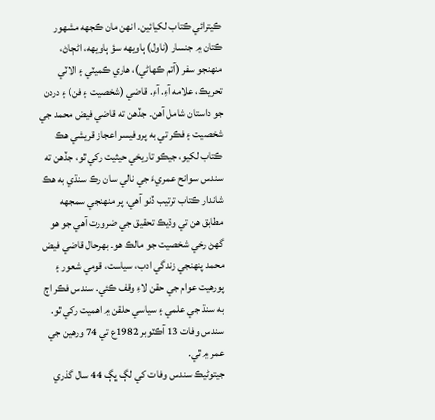ڪيترائي ڪتاب لکيائين. انهن مان ڪجهه مشهور ڪتان ۾ جنسار (ناول) ٻاويهه سؤ ٻاويهه، اڻڄاڻ، منهنجو سفر (آتم ڪهاڻي)، هاري ڪميٽي ۽ الاٽي تحريڪ، علامه آءِ. آءِ. قاضي (شخصيت ۽ فن) ۽ دردن جو داستان شامل آهن۔ جڏهن ته قاضي فيض محمد جي شخصيت ۽ فڪر تي به پروفيسر اعجاز قريشي هڪ ڪتاب لکيو، جيڪو تاريخي حيثيت رکي ٿو، جڏهن ته سندس سوانح عمريءَ جي نالي سان رڪ سنڌي به هڪ شاندار ڪتاب ترتيب ڏنو آهي، پر منهنجي سمجهه مطابق هن تي وڌيڪ تحقيق جي ضرورت آهي جو هو گهڻ رخي شخصيت جو مالڪ هو۔ بهرحال قاضي فيض محمد پنهنجي زندگي ادب، سياست، قومي شعور ۽ پورهيت عوام جي حقن لاءِ وقف ڪئي. سندس فڪر اڄ به سنڌ جي علمي ۽ سياسي حلقن ۾ اهميت رکي ٿو. سندس وفات 13 آڪٽوبر 1982ع تي 74 ورهين جي عمر ۾ ٿي.
جيتوڻيڪ سندس وفات کي لڳ ڀڳ 44 سال گذري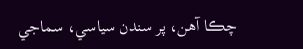چڪا آهن، پر سندن سياسي، سماجي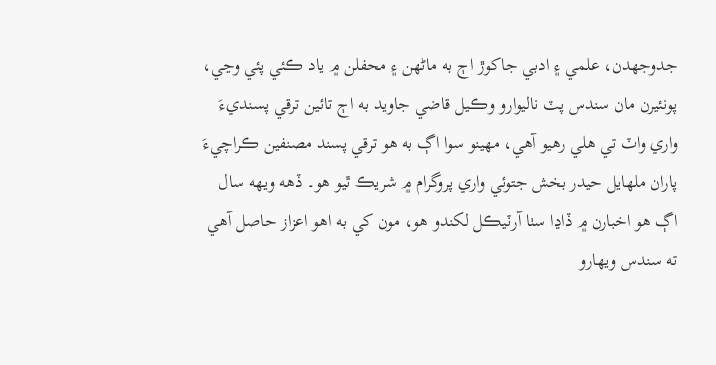جدوجهدن، علمي ۽ ادبي جاکوڙ اڄ به ماڻهن ۽ محفلن ۾ ياد ڪئي پئي وڃي، پونئيرن مان سندس پٽ ناليوارو وڪيل قاضي جاويد به اڄ تائين ترقي پسنديءَ واري واٽ تي هلي رهيو آهي، مهينو سوا اڳ به هو ترقي پسند مصنفين ڪراچيءَ پاران ملهايل حيدر بخش جتوئي واري پروگرام ۾ شريڪ ٿيو هو۔ ڏهه ويهه سال اڳ هو اخبارن ۾ ڏاڍا سٺا آرٽيڪل لکندو هو، مون کي به اهو اعزاز حاصل آهي ته سندس ويهارو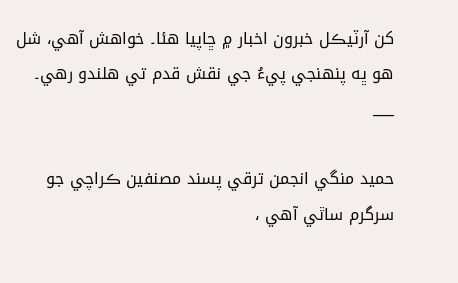کن آرٽيڪل خبرون اخبار ۾ ڇاپيا هئا۔ خواهش آهي، شل هو ڀه پنهنجي پيءُ جي نقش قدم تي هلندو رهي۔
___

حميد منگي انجمن ترقي پسند مصنفين ڪراچي جو سرگرم ساٿي آهي ،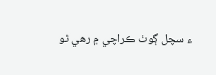ء سچل ڳوٺ ڪراچي ۾ رھي ٿو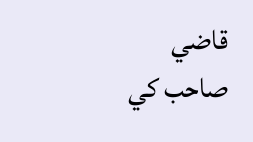قاضي صاحب کي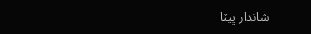شاندار ڀيٽا